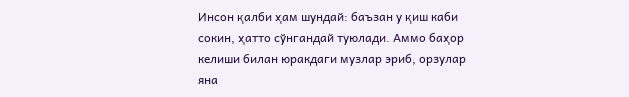Инсон қалби ҳам шундай: баъзан у қиш каби сокин, ҳатто сўнгандай туюлади. Аммо баҳор келиши билан юракдаги музлар эриб, орзулар яна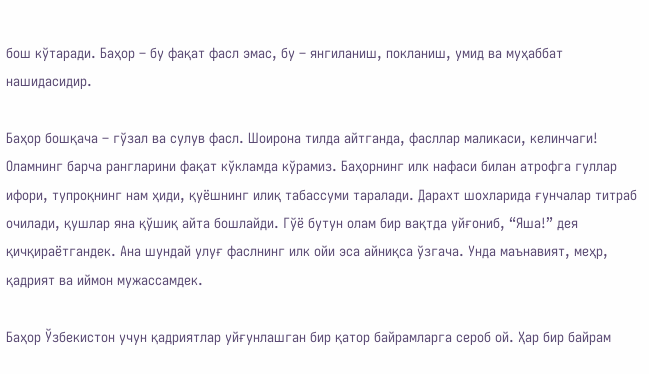бош кўтаради. Баҳор – бу фақат фасл эмас, бу – янгиланиш, покланиш, умид ва муҳаббат нашидасидир.

Баҳор бошқача – гўзал ва сулув фасл. Шоирона тилда айтганда, фасллар маликаси, келинчаги! Оламнинг барча рангларини фақат кўкламда кўрамиз. Баҳорнинг илк нафаси билан атрофга гуллар ифори, тупроқнинг нам ҳиди, қуёшнинг илиқ табассуми таралади. Дарахт шохларида ғунчалар титраб очилади, қушлар яна қўшиқ айта бошлайди. Гўё бутун олам бир вақтда уйғониб, “Яша!” дея қичқираётгандек. Ана шундай улуғ фаслнинг илк ойи эса айниқса ўзгача. Унда маънавият, меҳр, қадрият ва иймон мужассамдек.

Баҳор Ўзбекистон учун қадриятлар уйғунлашган бир қатор байрамларга сероб ой. Ҳар бир байрам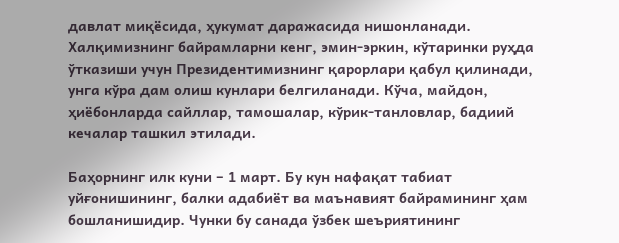давлат миқёсида, ҳукумат даражасида нишонланади. Халқимизнинг байрамларни кенг, эмин-эркин, кўтаринки руҳда ўтказиши учун Президентимизнинг қарорлари қабул қилинади, унга кўра дам олиш кунлари белгиланади. Кўча, майдон, ҳиёбонларда сайллар, тамошалар, кўрик-танловлар, бадиий кечалар ташкил этилади.

Баҳорнинг илк куни – 1 март. Бу кун нафақат табиат уйғонишининг, балки адабиёт ва маънавият байрамининг ҳам бошланишидир. Чунки бу санада ўзбек шеъриятининг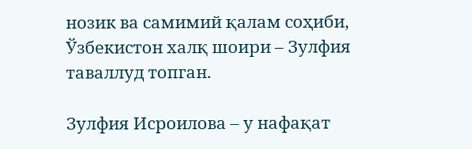нозик ва самимий қалам соҳиби, Ўзбекистон халқ шоири – Зулфия таваллуд топган.

Зулфия Исроилова – у нафақат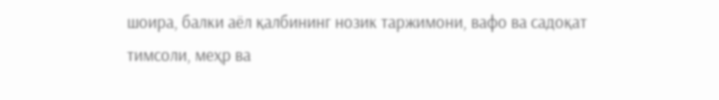шоира, балки аёл қалбининг нозик таржимони, вафо ва садоқат тимсоли, меҳр ва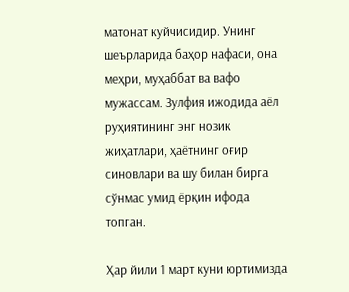матонат куйчисидир. Унинг шеърларида баҳор нафаси, она меҳри, муҳаббат ва вафо мужассам. Зулфия ижодида аёл руҳиятининг энг нозик жиҳатлари, ҳаётнинг оғир синовлари ва шу билан бирга сўнмас умид ёрқин ифода топган.

Ҳар йили 1 март куни юртимизда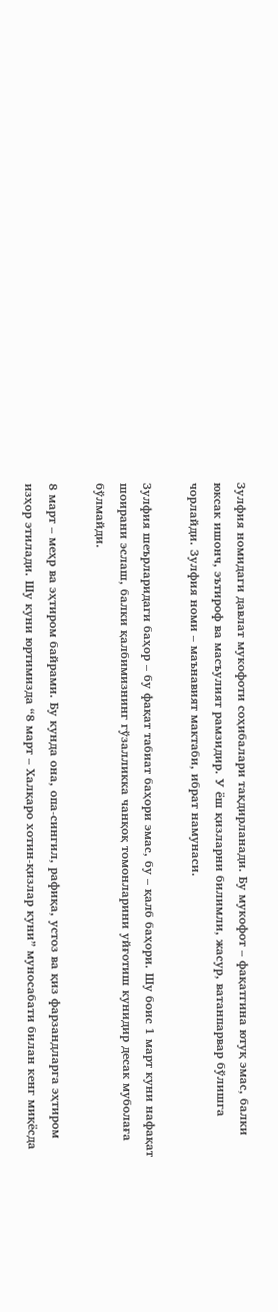Зулфия номидаги давлат мукофоти соҳибалари тақдирланади. Бу мукофот – фақатгина ютуқ эмас, балки юксак ишонч, эътироф ва масъулият рамзидир. У ёш қизларни билимли, жасур, ватанпарвар бўлишга чорлайди. Зулфия номи – маънавият мактаби, ибрат намунаси.

Зулфия шеърларидаги баҳор – бу фақат табиат баҳори эмас, бу – қалб баҳори. Шу боис 1 март куни нафақат шоирани эслаш, балки қалбимизнинг гўзалликка чанқоқ томонларини уйғотиш кунидир десак муболаға бўлмайди.

8 март – меҳр ва эҳтиром байрами. Бу кунда она, опа-сингил, рафиқа, устоз ва қиз фарзандларга эҳтиром изҳор этилади. Шу куни юртимизда “8 март – Халқаро хотин-қизлар куни” муносабати билан кенг миқёсда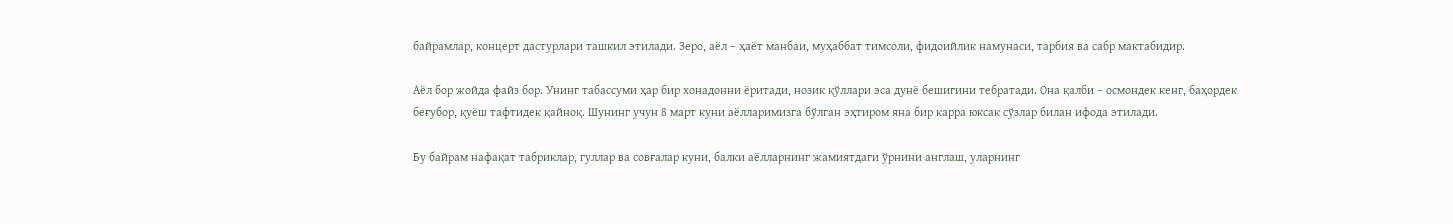байрамлар, концерт дастурлари ташкил этилади. Зеро, аёл – ҳаёт манбаи, муҳаббат тимсоли, фидоийлик намунаси, тарбия ва сабр мактабидир.

Аёл бор жойда файз бор. Унинг табассуми ҳар бир хонадонни ёритади, нозик қўллари эса дунё бешигини тебратади. Она қалби – осмондек кенг, баҳордек беғубор, қуёш тафтидек қайноқ. Шунинг учун 8 март куни аёлларимизга бўлган эҳтиром яна бир карра юксак сўзлар билан ифода этилади.

Бу байрам нафақат табриклар, гуллар ва совғалар куни, балки аёлларнинг жамиятдаги ўрнини англаш, уларнинг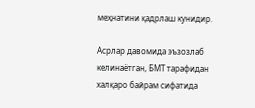меҳнатини қадрлаш кунидир.

Асрлар давомида эъзозлаб келинаётган, БМТ тарафидан халқаро байрам сифатида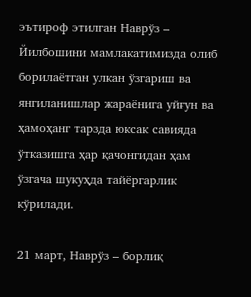эътироф этилган Наврўз – Йилбошини мамлакатимизда олиб борилаётган улкан ўзгариш ва янгиланишлар жараёнига уйғун ва ҳамоҳанг тарзда юксак савияда ўтказишга ҳар қачонгидан ҳам ўзгача шукуҳда тайёргарлик кўрилади.

21 март, Наврўз – борлиқ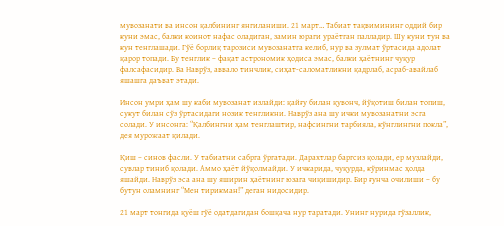мувозанати ва инсон қалбининг янгиланиши. 21 март… Табиат тақвимининг оддий бир куни эмас, балки коинот нафас оладиган, замин юраги ураётган палладир. Шу куни тун ва кун тенглашади. Гўё борлиқ тарозиси мувозанатга келиб, нур ва зулмат ўртасида адолат қарор топади. Бу тенглик – фақат астрономик ҳодиса эмас, балки ҳаётнинг чуқур фалсафасидир. Ва Наврўз, аввало тинчлик, сиҳат-саломатликни қадрлаб, асраб-авайлаб яшашга даъват этади.

Инсон умри ҳам шу каби мувозанат излайди: қайғу билан қувонч, йўқотиш билан топиш, сукут билан сўз ўртасидаги нозик тенгликни. Наврўз ана шу ички мувозанатни эсга солади. У инсонга: “Қалбингни ҳам тенглаштир, нафсингни тарбияла, кўнглингни покла”, дея мурожаат қилади.

Қиш – синов фасли. У табиатни сабрга ўргатади. Дарахтлар баргсиз қолади, ер музлайди, сувлар тиниб қолади. Аммо ҳаёт йўқолмайди. У ичкарида, чуқурда, кўринмас ҳолда яшайди. Наврўз эса ана шу яширин ҳаётнинг юзага чиқишидир. Бир ғунча очилиши – бу бутун оламнинг “Мен тирикман!” деган нидосидир.

21 март тонгида қуёш гўё одатдагидан бошқача нур таратади. Унинг нурида гўзаллик,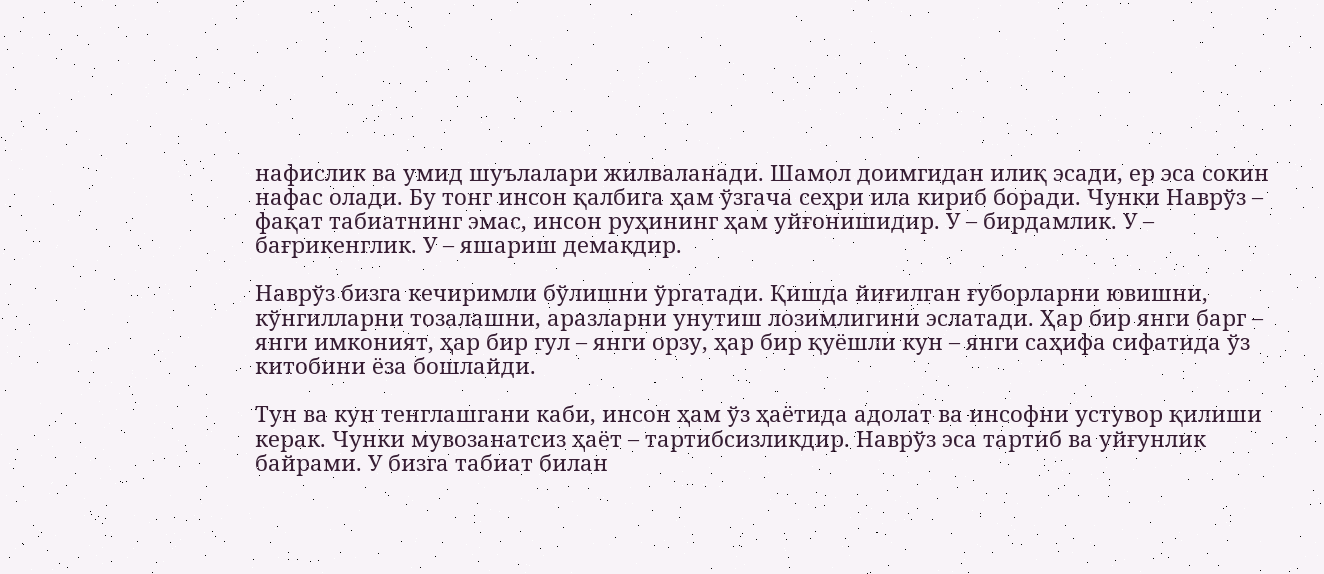нафислик ва умид шуълалари жилваланади. Шамол доимгидан илиқ эсади, ер эса сокин нафас олади. Бу тонг инсон қалбига ҳам ўзгача сеҳри ила кириб боради. Чунки Наврўз – фақат табиатнинг эмас, инсон руҳининг ҳам уйғонишидир. У – бирдамлик. У – бағрикенглик. У – яшариш демакдир.

Наврўз бизга кечиримли бўлишни ўргатади. Қишда йиғилган ғуборларни ювишни, кўнгилларни тозалашни, аразларни унутиш лозимлигини эслатади. Ҳар бир янги барг – янги имконият, ҳар бир гул – янги орзу, ҳар бир қуёшли кун – янги саҳифа сифатида ўз китобини ёза бошлайди.

Тун ва кун тенглашгани каби, инсон ҳам ўз ҳаётида адолат ва инсофни устувор қилиши керак. Чунки мувозанатсиз ҳаёт – тартибсизликдир. Наврўз эса тартиб ва уйғунлик байрами. У бизга табиат билан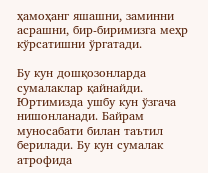ҳамоҳанг яшашни, заминни асрашни, бир-биримизга меҳр кўрсатишни ўргатади.

Бу кун дошқозонларда сумалаклар қайнайди. Юртимизда ушбу кун ўзгача нишонланади. Байрам муносабати билан таътил берилади. Бу кун сумалак атрофида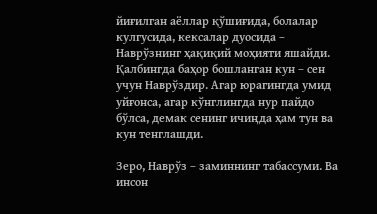йиғилган аёллар қўшиғида, болалар кулгусида, кексалар дуосида – Наврўзнинг ҳақиқий моҳияти яшайди. Қалбингда баҳор бошланган кун – сен учун Наврўздир. Агар юрагингда умид уйғонса, агар кўнглингда нур пайдо бўлса, демак сенинг ичиңда ҳам тун ва кун тенглашди.

Зеро, Наврўз – заминнинг табассуми. Ва инсон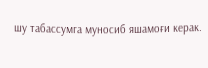шу табассумга муносиб яшамоғи керак.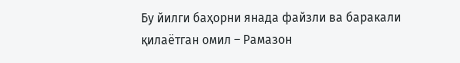Бу йилги баҳорни янада файзли ва баракали қилаётган омил – Рамазон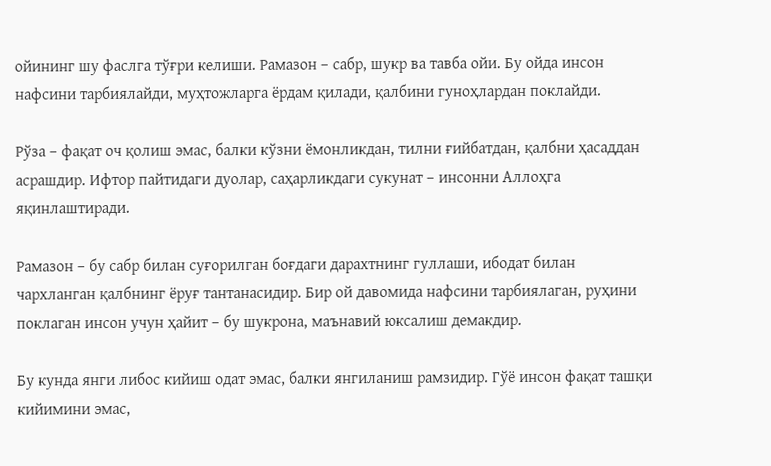ойининг шу фаслга тўғри келиши. Рамазон – сабр, шукр ва тавба ойи. Бу ойда инсон нафсини тарбиялайди, муҳтожларга ёрдам қилади, қалбини гуноҳлардан поклайди.

Рўза – фақат оч қолиш эмас, балки кўзни ёмонликдан, тилни ғийбатдан, қалбни ҳасаддан асрашдир. Ифтор пайтидаги дуолар, саҳарликдаги сукунат – инсонни Аллоҳга яқинлаштиради.

Рамазон – бу сабр билан суғорилган боғдаги дарахтнинг гуллаши, ибодат билан чархланган қалбнинг ёруғ тантанасидир. Бир ой давомида нафсини тарбиялаган, руҳини поклаган инсон учун ҳайит – бу шукрона, маънавий юксалиш демакдир.

Бу кунда янги либос кийиш одат эмас, балки янгиланиш рамзидир. Гўё инсон фақат ташқи кийимини эмас,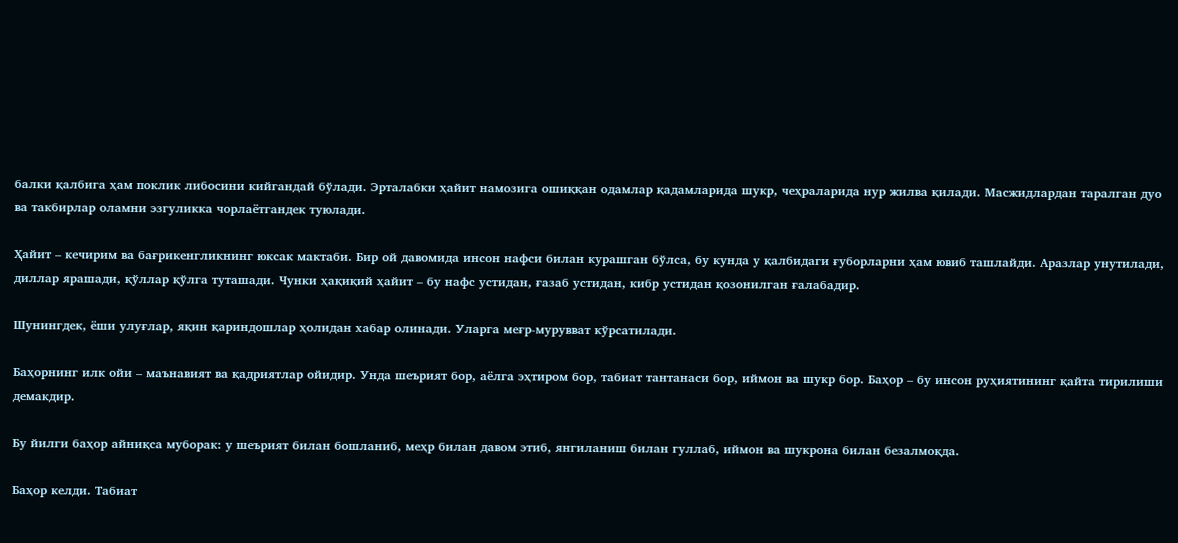балки қалбига ҳам поклик либосини кийгандай бўлади. Эрталабки ҳайит намозига ошиққан одамлар қадамларида шукр, чеҳраларида нур жилва қилади. Масжидлардан таралган дуо ва такбирлар оламни эзгуликка чорлаётгандек туюлади.

Ҳайит – кечирим ва бағрикенгликнинг юксак мактаби. Бир ой давомида инсон нафси билан курашган бўлса, бу кунда у қалбидаги ғуборларни ҳам ювиб ташлайди. Аразлар унутилади, диллар ярашади, қўллар қўлга туташади. Чунки ҳақиқий ҳайит – бу нафс устидан, ғазаб устидан, кибр устидан қозонилган ғалабадир.

Шунингдек, ёши улуғлар, яқин қариндошлар ҳолидан хабар олинади. Уларга меғр-мурувват кўрсатилади.

Баҳорнинг илк ойи – маънавият ва қадриятлар ойидир. Унда шеърият бор, аёлга эҳтиром бор, табиат тантанаси бор, иймон ва шукр бор. Баҳор – бу инсон руҳиятининг қайта тирилиши демакдир.

Бу йилги баҳор айниқса муборак: у шеърият билан бошланиб, меҳр билан давом этиб, янгиланиш билан гуллаб, иймон ва шукрона билан безалмоқда.

Баҳор келди. Табиат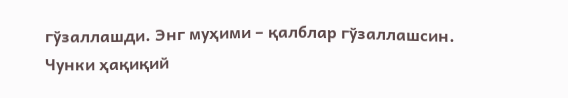гўзаллашди. Энг муҳими – қалблар гўзаллашсин. Чунки ҳақиқий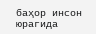баҳор инсон юрагида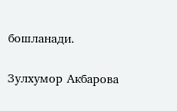бошланади.

Зулхумор Акбарова